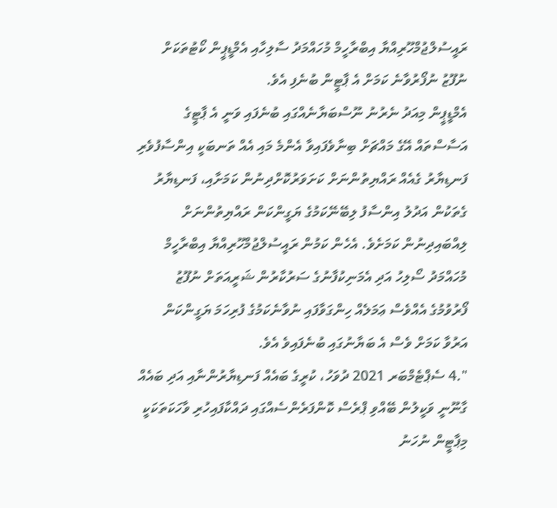ރައީސުލްޖުމްހޫރިއްޔާ އިބްރާހީމް މުހައްމަދު ސާލިހާއި އެމްޑީޕީން ކޯޓުތަކަށް ނުފޫޒު ނުފޯރުވާނެ ކަމަށް އެ ޕާޓީން ބުނެފި އެވެ.
އެމްޑީޕީން މިއަދު ނެރުނު ނޫސްބަޔާނެއްގައި ބުނެފައި ވަނީ އެ ޕާޓީގެ އަސާސްތައް އޭގެ މައްޗަށް ބިނާވެފައިވާ އެންމެ މައި އެއް ތަނބަކީ އިންސާފުވެރި ފަނޑިޔާރު ގެއެއް ރައްޔިތުންނަށް ކަށަވަރުކޮށްދިނުން ކަމަށާއި، ފަނޑިޔާރު ގެތަކުން އަދުލު އިންސާފު ލިބޭނޭކަމުގެ ޔަގީންކަން ރައްޔިތުންނަށް ލިއްބައިދިނުން ކަމަށެވެ. އެހެން ކަމުން ރައީސުލްޖުމްހޫރިއްޔާ އިބްރާހީމް މުހައްމަދު ސޯލިހު އަދި އެމަނިކުފާނުގެ ސަރުކާރުން ޝަރީއަތަށް ނުފޫޒު ފޯރުވުމުގެ އެއްވެސް ޢަމަލެއް ހިންގަވާފައި ނުވާނެކަމުގެ ފުރިހަމަ ޔަގީންކަން އަރުވާ ކަމަށް ވެސް އެ ބަޔާނުގައި ބުނެފައިވެ އެވެ.
".4 ސެޕްޓެމްބަރ 2021 ދުވަހު، ކުރީގެ ބައެއް ފަނޑިޔާރުންނާއި އަދި ބައެއް ގާނޫނީ ވަކީލުން ބޭއްވި ޕްރެސް ކޮންފަރެންސެއްގައި ދައްކާފައިހުރި ވާހަކަތަކަކީ މިޕާޓީން ނުހަނު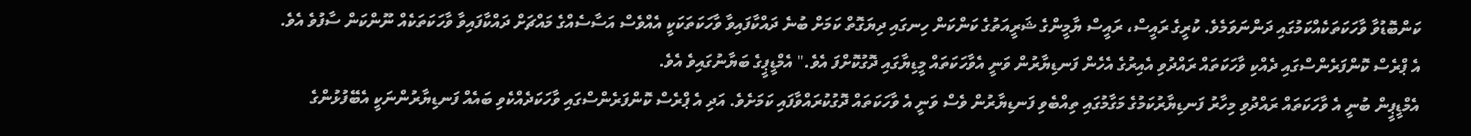ކަންބޮޑުވާ ވާހަކަތަކެއްކަމުގައި ދަންނަވަމެވެ. ކުރީގެ ރައީސް، ރައީސް ޔާމީންގެ ޝަރީއަތުގެ ކަންކަން ހިނގައި ދިޔަގޮތް ކަމަށް ބުނެ ދައްކާފައިވާ ވާހަކަތަކަކީ އެއްވެސް އަސާސެއްގެ މައްޗަށް ދައްކާފައިވާ ވާހަކަތަކެއް ނޫންކަން ސާފުވެ އެވެ.
އެ ޕްރެސް ކޮންފަރެންސްގައި ދެއްކި ވާހަކަތައް ރައްދުވި އެއިރުގެ އެހެން ފަނޑިޔާރުން ވަނީ އެވާހަކަތައް މީޑިޔާގައި ދޮގުކޮށްފަ އެވެ." އެމްޑީޕީގެ ބަޔާނުގައިވެ އެވެ.
އެމްޑީޕީން ބުނީ އެ ވާހަކަތައް ރައްދުވި މިހާރު ފަނޑިޔާރުކަމުގެ މަގާމުގައި ތިއްބެވި ފަނޑިޔާރުން ވެސް ވަނީ އެ ވާހަކަތައް ދޮގުކުރައްވާފައި ކަމަށެވެ. އަދި އެ ޕްރެސް ކޮންފަރެންސްގައި ވާހަކަދެއްކެވި ބައެއް ފަނޑިޔާރުންނަކީ އެބޭފުޅުންގެ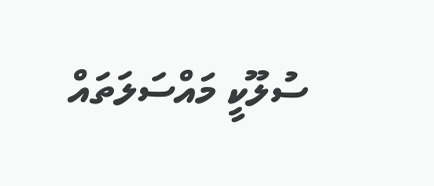ސުލޫކީ މައްސަލަތައް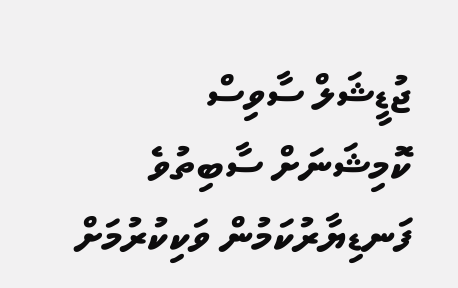ޖުޑީޝަލް ސާވިސް ކޮމިޝަނަށް ސާބިތުވެ ފަނޑިޔާރުކަމުން ވަކިކުރުމަށް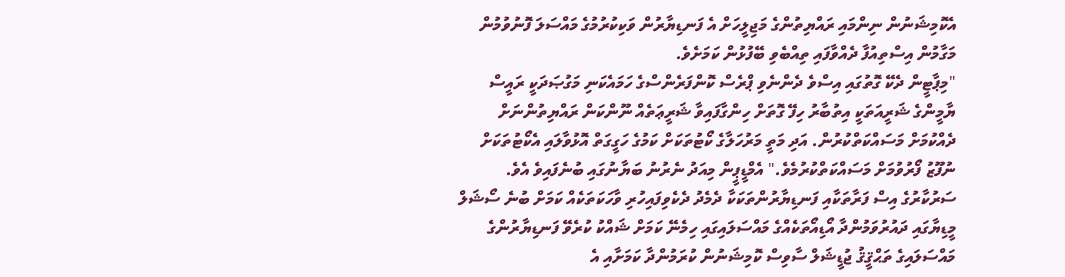އެކޮމިޝަނުން ނިންމައި ރައްޔިތުންގެ މަޖިލީހަށް އެ ފަނޑިޔާރުން ވަކިކުރުމުގެ މައްސަލަ ފޮނުވުމުން މަގާމުން އިސްތިއުފާ ދެއްވާފައި ތިއްބެވި ބޭފުޅުން ކަމަށެވެ.
"މިޕާޓީން ދެކޭ ގޮތުގައި އިސްވެ ދެންނެވި ޕްރެސް ކޮންފަރެންސްގެ ހަމައެކަނި މަގުޞަދަކީ ރައީސް ޔާމީންގެ ޝަރީއަތަކީ އިތުބާރު ހިފޭ ގޮތަށް ހިންގާފައިވާ ޝަރީޢަތެއް ނޫންކަން ރައްޔިތުންނަށް ދެއްކުމަށް މަސައްކަތްކުރުން. އަދި މަތީ މަރުހަލާގެ ކޯޓުތަކަށް ކަމުގެ ހަގީގަތް އޮޅުވާލައި އެކޯޓުތަކަށް ނުފޫޒު ފޯރުވުމަށް މަސައްކަތްކުރުމެވެ." އެމްޑީޕީން މިއަދު ނެރުނު ބަޔާނުގައި ބުނެފައިވެ އެވެ.
ސަރުކާރުގެ އިސް ފަރާތަކާއި ފަނޑިޔާރުންތަކަކާ ދެމެދު ދެކެވިފައިހުރި ވާހަކަތަކެއް ކަމަށް ބުނެ ސޯޝަލް މީޑިޔާގައި ދައުރުވަމުންދާ އޯޑިއޯތަކެއްގެ މައްސަލައިގައި ހިމެނޭ ކަމަށް ޝައްކު ކުރެވޭ ފަނޑިޔާރުންގެ މައްސަލައިގެ ތަޙްޤީޤު ޖުޑީޝަލް ސާވިސް ކޮމިޝަނުން ކުރަމުންދާ ކަމަށާއި އެ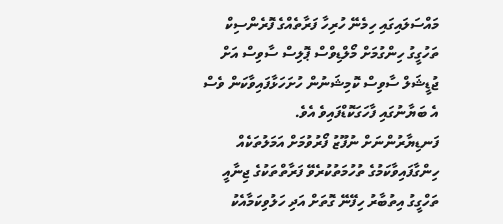މައްސަލައިގައި ހިމެނޭ ހުރިހާ ފަރާތެއްގެ ފޮރެންސިކް ތަހުގީގު ހިންގުމަށް މޯލްޑިވްސް ޕޮލިސް ސާވިސް އަށް ޖުޑީޝަލް ސާވިސް ކޮމިޝަނުން ހުށަހަޅާފައިވާކަން ވެސް އެ ބަޔާނުގައި ފާހަގަކޮޑްފައިވެ އެވެ.
ފަނޑިޔާރުންނަށް ނުފޫޒު ފޯރުވުމަށް އަމަލުތަކެއް ހިންގާފައިވާކަމުގެ ތުހުމަތުކުރެވޭ ފަރާތްތަކުގެ ޖިނާއީ ތަހްގީގު އިތުބާރު ހިފޭނޭ ގޮތަށް އަދި ހަލުވިކަމާއެކު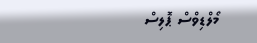މޯލްޑިވްސް ޕޮލިސް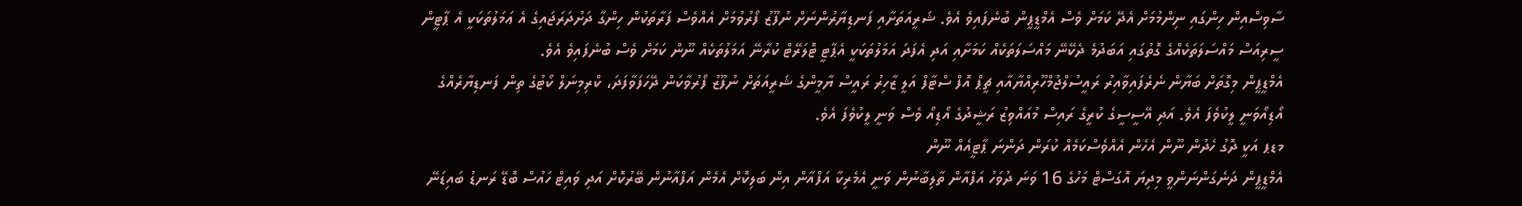ސާވިސްއިން ހިންގައި ނިންމުމަށް އެދޭ ކަމަށް ވެސް އެމްޑީޕީން ބުނެފައިވެ އެވެ. ޝަރީއަތަށާއި ފަނޑިޔާރުންނަށް ނުފޫޒު ފޯރުވުމަށް އެއްވެސް ފަރާތަކުން ހިންގާ ދަށުދަރަޖައިގެ އެ ޢަމަލުތަކަކީ އެ ޕާޓީން ސީރިއަސް މައްސަލަތަކެއްގެ ގޮތުގައި އަބަދުމެ ދެކޭނޭ މައްސަލަތަކެއް ކަމަށާއި އަދި އެފަދަ އަމަލުތަކަކީ އެޕާޓީ ޓޮލަރޭޓް ކުރާނޭ އަމަލުތަކެއް ނޫން ކަމަށް ވެސް ބުނެފައިވެ އެވެ.
އެމްޑީޕީން މިގޮތަށް ބަޔާން ނެރެފައިވާއިރު ރައީސުލްޖުމްހޫރިއްޔާއާއި ޗީޕް އޮފް ސްޓާފް އަލީ ޒާހިރު ރައީސް ޔާމީންގެ ޝަރީއަތަށް ނުފޫޒު ފޯރުވާކަން ދޭހަފަވާފަދަ، ކްރިމިނަލް ކޯޓުގެ ތިން ފަނޑިޔާރެއްގެ އޯޑިއޯވަނީ ލީކުވެފަ އެވެ. އަދި އޭސީސީގެ ކުރީގެ ރައިސް މުއައްވިޒު ރަޝީދުގެ އޯޑިއޯ ވެސް ވަނީ ލީކުވެފަ އެވެ.
މޑޕ އަކީ ދޮގު ހެދުން ނޫން އެހެން އެއްވެސްކަމެއް ކުރަން ދަންނަ ޕާޓީއެއް ނޫން
އެމްޑީޕީން ދަނެގަންނަންވީ މިދިޔަ އޮގަސްޓް މަހުގެ 16 ވަނަ ދުވަހު އަފްއާން ތާލިބާނުން ވަނީ އެމެރިކާ އަފްއާން އިން ބަލިކޮށް އެމެން އަފްއާނުން ބޭރުކޮށް އަދި ވައިޓް ހައުސް ބޮޑޭ ރަނޑު ބައިޑަނޭ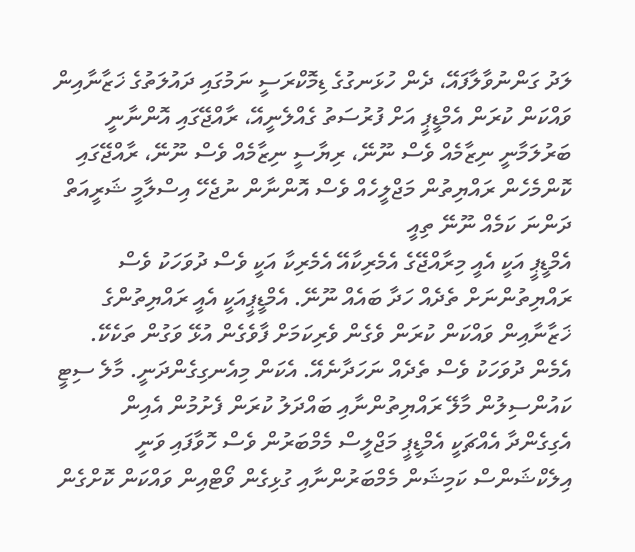ލަދު ގަންނުވާލާފައޭ، ދެން ހުޅަނގުގެ ޑިމޮކްރަސީ ނަމުގައި ދައުލަތުގެ ޚަޒާނާއިން ވައްކަން ކުރަން އެމްޑީޕީ އަށް ފުރުސަތު ގެއްލެނީއޭ، ރާއްޖޭގައި އޮންނާނީ ބަރުލަމާނީ ނިޒާމެއް ވެސް ނޫނޭ، ރިޔާސީ ނިޒާމެއް ވެސް ނޫނޭ، ރާއްޖޭގައި ކޮންމެހެން ރައްޔިތުން މަޖްލީހެއް ވެސް އޮންނާން ނުޖެހޭ އިސްލާމީ ޝަރީއަތް ދަންނަ ކަމެއް ނޫނޭ ތިއީ
އެމްޑީޕީ އަކީ އެއީ މިރާއްޖޭގެ އެމެރިކާއޭ އެމެރިކާ އަކީ ވެސް ދުވަހަކު ވެސް ރައްޔިތުންނަށް ތެދެއް ހަދާ ބައެއް ނޫނޭ. އެމްޑީޕީއަކީ އެއީ ރައްޔިތުންގެ ޚަޒާނާއިން ވައްކަން ކުރަން ވެގެން ވެރިކަމަށް ފާވެގެން އުޅޭ ވަގުން ތަކެކޭ. އެމެން ދުވަހަކު ވެސް ތެދެއް ނަހަދާނެއޭ. އެކަން މިއެނގިގެންދަނީ. މާލެ ސިޓީ ކައުންސިލުން މާލޭ ރައްޔިތުންނާއި ބައްދަލު ކުރަން ފެށުމުން އެއިން އެގިގެންދާ އެއްޗަކީ އެމްޑީޕީ މަޖްލީސް މެމްބަރުން ވެސް ހޮވާފައި ވަނީ އިލެކްޝަންސް ކަމިޝަން މެމްބަރުންނާއި ގުޅިގެން ވޯޓްއިން ވައްކަން ކޮށްގެން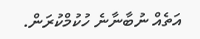އަތެއް ނުބާނާނެ ހުކުމްކުރަން.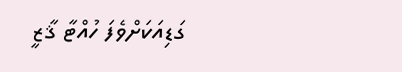ގަޑިއަކަށްވެފަ ހުއްޓާ ޤާޒީ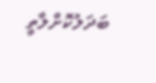ބަދަލުކޮށްލާތީ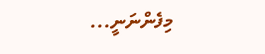މިފެންނަނީ...